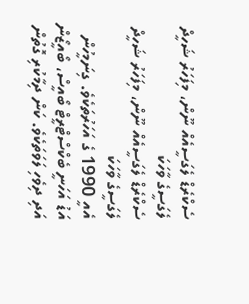ސެކްރެޑް ލެގަސީއެއް ނޫން، މިފަހަރު ޝަހީދް ލެގަސީގެ ވާހަކަ
ސެކްރެޑް ލެގަސީއެއް ނޫން، މިފަހަރު ޝަހީދް ލެގަސީގެ ވާހަކަ
އެއީ 1990 ގެ އަހަރުތަކެވެ. ގިނަމީހުން އަޑު އަހަނީ ބެކްސްޓްރީޓް ބޯއީސް، ބޯއީޒޯން އަދި ދިވެހި ލަވަތަކެވެ. ކަން ދިމާކުރި ގޮތުން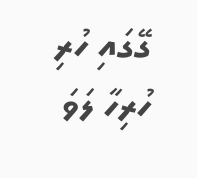ގޭގައި ހުރި ހުރިހާ ލަވަ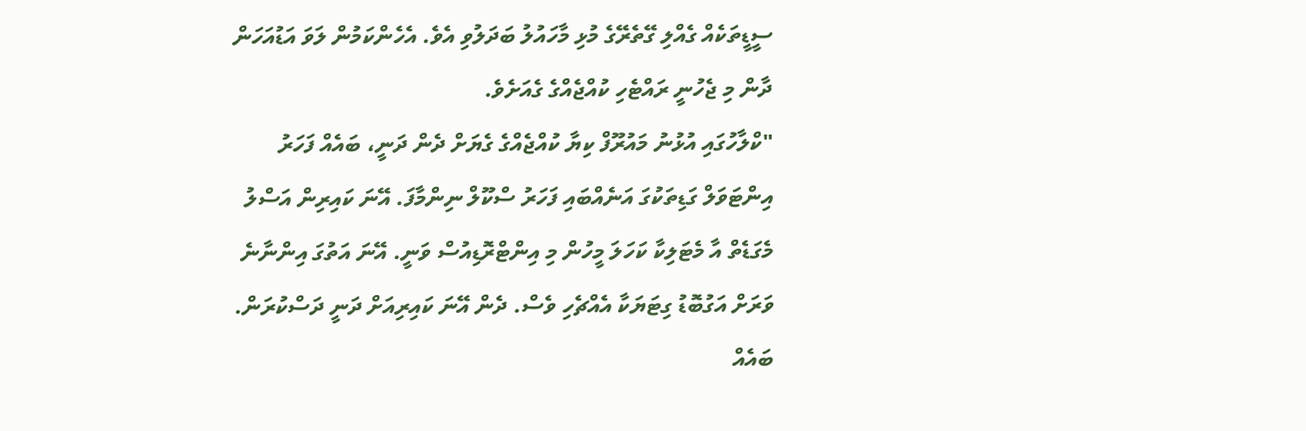ސީޑީތަކެއް ގެއްލި ގޭތެރޭގެ މުޅި މާހައުލު ބަދަލުވި އެވެ. އެހެންކަމުން ލަވަ އަޑުއަހަން ދާން މި ޖެހުނީ ރައްޓެހި ކުއްޖެއްގެ ގެއަށެވެ.
"ކްލާހުގައި އުޅުނު މައުރޫފް ކިޔާ ކުއްޖެއްގެ ގެޔަށް ދެން ދަނީ، ބައެއް ފަހަރު އިންޓަވަލް ގަޑިތަކުގަ އަނެއްބައި ފަހަރު ސްކޫލް ނިންމާފަ. އޭނަ ކައިރިން އަސްލު މެގަޑެތް އާ މެޓަލިކާ ކަހަލަ މީހުން މި އިންޓްރޮޑިއުސް ވަނީ. އޭނަ އަތުގަ އިންނާނެ ވަރަށް އަގުބޮޑު ގިޓަޔަކާ އެއްޗެހި ވެސް. ދެން އޭނަ ކައިރިއަށް ދަނީ ދަސްކުރަން. ބައެއް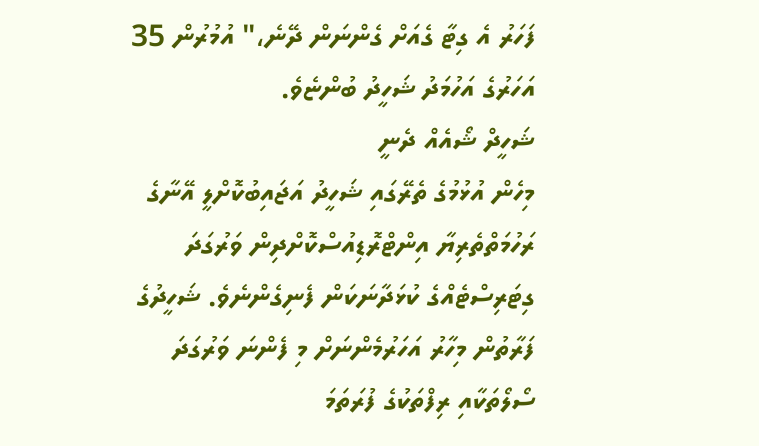ފަހަރު އެ ގިޓާ ގެއަށް ގެންނަން ދޭނެ،" އުމުރުން 35 އަހަރުގެ އަހުމަދު ޝަހީދު ބުންޏެވެ.
ޝަހީދް ޝޯއެއް ދެނީ
މިހެން އުޅުމުގެ ތެރޭގައި ޝަހީދު އަޖައިބުކޮށްލީ އޭނާގެ ރަހުމަތްތެރިޔާ އިންޓްރޮޑިއުސްކޮށްދިން ވަރުގަދަ ގިޓަރިސްޓެއްގެ ކުޅަދާނަކަން ފެނިގެންނެވެ. ޝަހީދުގެ ފަރާތުން މިހާރު އަހަރުމެންނަށް މި ފެންނަ ވަރުގަދަ ސޯލޯތަކާއި ރިފްތަކުގެ ފުރަތަމަ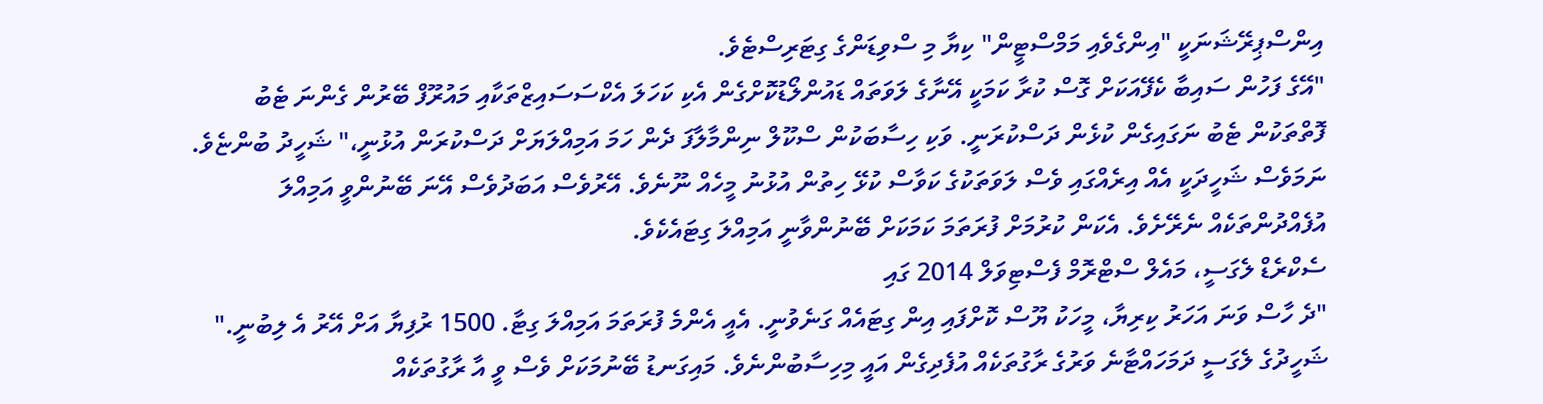އިންސްޕިރޭޝަނަކީ "އިންގެވެއި މަމްސްޓީން" ކިޔާ މި ސްވިޑަންގެ ގިޓަރިސްޓެވެ.
"އޭގެ ފަހުން ސައިބާ ކެފޭއަކަށް ގޮސް ކުރާ ކަމަކީ އޭނާގެ ލަވަތައް ޑައުންލޯޑުކޮށްގެން އެކި ކަހަލަ އެކްސަސައިޒްތަކާއި މައުރޫފް ބޭރުން ގެންނަ ޓެބު ފޮތްތަކުން ޓެބު ނަގައިގެން ކުޅެން ދަސްކުރަނީ. ވަކި ހިސާބަކުން ސްކޫލް ނިންމާލާފަ ދެން ހަމަ އަމިއްލަޔަށް ދަސްކުރަން އުޅުނީ،" ޝަހީދު ބުންޏެވެ.
ނަމަވެސް ޝަހީދަކީ އެއް އިރެއްގައި ވެސް ލަވަތަކުގެ ކަވާސް ކުޅޭ ހިތުން އުޅުނު މީހެއް ނޫނެވެ. އޭރުވެސް އަބަދުވެސް އޭނަ ބޭނުންވީ އަމިއްލަ އުފެއްދުންތަކެއް ނެރޭށެވެ. އެކަން ކުރުމަށް ފުރަތަމަ ކަމަކަށް ބޭނުންވާނީ އަމިއްލަ ގިޓައެކެވެ.
ސެކްރެޑް ލެގަސީ، މައެލް ސްޓްރޮމް ފެސްޓިވަލް 2014 ގައި
"ދެ ހާސް ވަނަ އަހަރު ކިރިޔާ، މީހަކު ޔޫސް ކޮށްފައި އިން ގިޓައެއް ގަނެވުނީ. އެއީ އެންމެ ފުރަތަމަ އަމިއްލަ ގިޓާ. 1500 ރުފިޔާ އަށް އޭރު އެ ލިބުނީ."
ޝަހީދުގެ ލެގަސީ ދަމަހައްޓާނެ ވަރުގެ ރާގުތަކެއް އުފެދިގެން އައީ މިހިސާބުންނެވެ. މައިގަނޑު ބޭނުމަކަށް ވެސް ވީ އާ ރާގުތަކެއް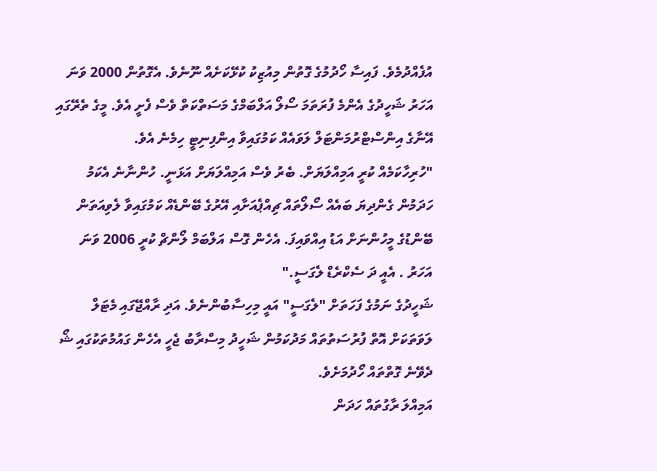އުފެއްދުމެވެ. ފައިސާ ހޯދުމުގެ ގޮތުން މިއުޒިކު ކުޅޭކަށެއް ނޫނެވެ. އެގޮތުން 2000 ވަނަ އަހަރު ޝަހީދުގެ އެންމެ ފުރަތަމަ ސޯލޯ އަލްބަމްގެ މަސަތްކަތް ވެސް ފެށީ އެވެ. މީގެ ތެރޭގައި އޭނާގެ އިންސްޓްރުމަންޓަލް ލަވައެއް ކަމުގައިވާ އިންފިނިޓީ ހިމެނެ އެވެ.
"ހުރިހާކަމެއް ކުރީ އަމިއްލަޔަށް. ބެރު ވެސް އަމިއްލަޔަށް އަޅަނީ. ހުންނާނެ އެކަމު ހަދަމުން ގެންދިޔަ ބައެއް ސޯލޯތައް ޗިއްޕެއަށާއި އޭރުގެ ބޭންޑެއް ކަމުގައިވާ ލެވިއަތަން ބޭންޑުގެ މީހުންނަށް އަޑު އިއްވައިފަ. އެހެން ގޮސް އަލްބަމް ލޯންޗް ކުރީ 2006 ވަނަ އަހަރު . އެއީ ދަ ސެކްރެޑް ލެގަސީ."
ޝަހީދުގެ ނަމުގެ ފަހަތަށް "ލެގަސީ" އައީ މިހިސާބުންނެވެ. އަދި ރާއްޖޭގައި މެޓަލް ލަވަތަކަށް އޮތް ފުރުސަތުތައް މަދުކަމުން ޝަހީދު މިސްރާބު ޖެހީ އެހެން ގައުމުތަކުގައި ޝޯ ދެވޭނެ ގޮތްތައް ހޯދުމަށެވެ.
އަމިއްލަ ރާގުތައް ހަދަން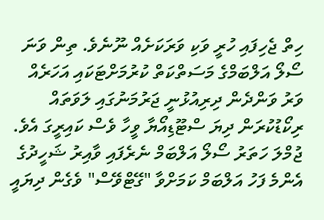ހިތް ޖެހިފައި ހުރީ ވަކި ވަރަކަށެއް ނޫނެވެ. ތިން ވަނަ ސޯލޯ އަލްބަމްގެ މަސަތްކަތް ކުރުމަށްޓަކައި އަހަރެއް ވަރު ވަންދެން ދިރިއުޅުނީ ޖަރުމަނުގައި ލަވަތައް ރިކޯޑުކުރަން ދިޔަ ސްޓޫޑިއޯޔާ ވީހާ ވެސް ކައިރީގަ އެވެ. ޖުމްލަ ހަތަރު ސޯލޯ އަލްބަމް ނެރެފައި ވާއިރު ޝަހީދުގެ އެންމެ ފަހު އަލްބަމް ކަމަށްވާ "ގޭޓްވޭސް" ވެގެން ދިޔައީ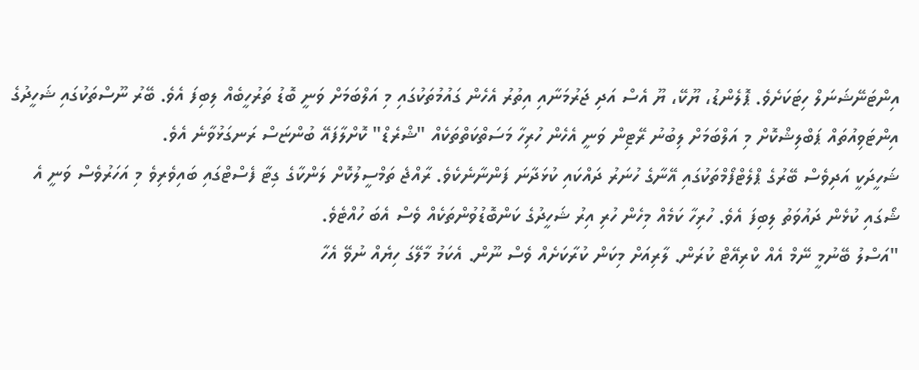އިންޓަނޭޝަނަލް ހިޓަކަށެވެ. ޕޮލެންޑު، ޔޫކޭ، ޔޫ އެސް އަދި ޖަރުމަނާއި އިތުރު އެހެން ގައުމުތަކުގައި މި އަލްބަމަށް ވަނީ ބޮޑު ތަރުހީބެއް ލިބިފަ އެވެ. ބޭރު ނޫސްތަކުގައި ޝަހީދުގެ އިންޓަވިއުތައް ޕަބްލިޝްކޮށް މި އަލްބަމަށް ލިބުނު ރޭޓިން ވަނީ އެހެން ހުރިހާ މަސަތްކަތްތަކެއް "ޝްރެޑް" ކޮށްލާފައޭ ބުންޏަސް ރަނގަޅުވާނެ އެވެ.
ޝަހީދަކީ އަދިވެސް ބޭރުގެ ޕްލެޓްފޯމްތަކުގައި އޭނާގެ ހުނަރު ދައްކައި ކުޅަދާނަ ފަންނާނެކެވެ. ރާއްޖެ ތަމްސީލުކޮށް ލަންކާގެ ގިޓާ ފެސްޓްގައި ބައިވެރިވެ މި އަހަރުވެސް ވަނީ އެ ޝޯގައި ކުޅެން ދައުވަތު ލިބިފަ އެވެ. ހުރިހާ ކަމެއް މިހެން ހުރި އިރު ޝަހީދުގެ ކަންބޮޑުވުންތަކެއް ވެސް އެބަ ހުއްޓެވެ.
"އަސްލު ބޭނުމީ ނޭމް އެއް ކްރިއޭޓް ކުރަން. ލާރިއަށް މިކަން ކުރާކަށެއް ވެސް ނޫން. އެކަމު މާލޭގަ ހިޔެއް ނުވޭ އެހާ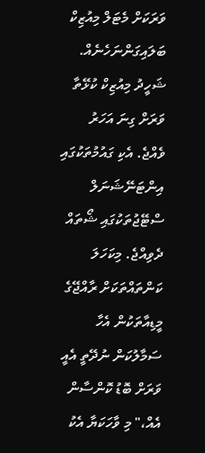ވަރަކަށް މެޓަލް މިއުޒިކް ބަލައިގަންނަހެނެއް. ޝަހީދު މިއުޒިކް ކުޅޭތާ ވަރަށް ގިނަ އަހަރު ވެއްޖެ. އެކި ގައުމުތަކުގައި އިންޓަނޭޝަނަލް ސްޓޭޖުތަކުގައި ޝޯތައް ދެވިއްޖެ. މިކަހަލަ ކަންތައްތަކަށް ރާއްޖޭގެ މީޑިއާތަކުން އެހާ ސަމާލުކަން ނުދޭތީ އެއީ ވަރަށް ބޮޑު ކޮންސާން އެއް،" މި ވާހަކަޔާ އެކު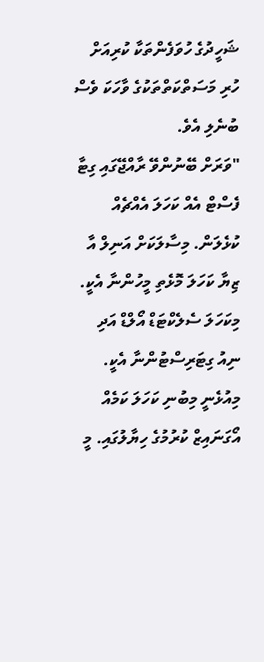ޝަހީދުގެ ހުވަފެންތަކާ ކުރިއަށް ހުރި މަސަތްކަތްތަކުގެ ވާހަކަ ވެސް ބުނެލި އެވެ.
"ވަރަށް ބޭނުންވޭ ރާއްޖޭގައި ގިޓާ ފެސްޓް އެއް ކަހަލަ އެއްޗެއް ކުޅެލަން. މިސާލަކަށް އަނިލް އާ ޒިޔާ ކަހަލަ މޮޅެތި މީހުންނާ އެކީ. މިކަހަލަ ސެލެކްޓަޑް އޯލްޑް އަދި ނިއު ގިޓަރިސްޓުންނާ އެކީ. މިއުޅެނީ މިބުނި ކަހަލަ ކަމެއް އޯގަނައިޒް ކުރުމުގެ ހިޔާލުގައި. މީ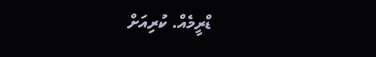ޑްރީމެއް. ކުރިއަށް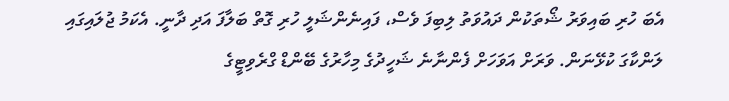އެބަ ހުރި ބައިވަރު ޝޯތަކުން ދައުވަތު ލިބިފަ ވެސް، ފައިނެންޝަލީ ހުރި ގޮތް ބަލާފަ އަދި ދާނީ. އެކަމު ޖުލައިގައި ލަންކާގަ ކުޅޭނަން. ވަރަށް އަވަހަށް ފެންނާނެ ޝަހީދުގެ މިހާރުގެ ބޭންޑް ގްރެވިޓީގެ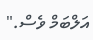އަލްބަމް ވެސް."